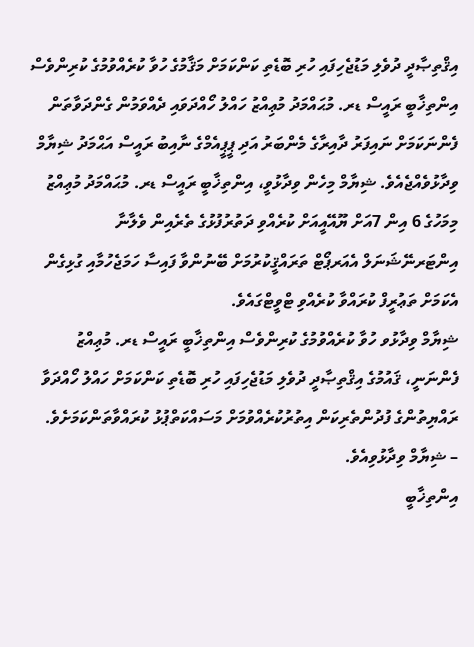އިޤްތިޞާދީ ދުވެލި މަޑުޖެހިފައި ހުރި ބޮޑެތި ކަންކަމަށް މަޤާމުގެ ހުވާ ކުރެއްވުމުގެ ކުރިންވެސް އިންތިޚާބީ ރައީސް ޑރ. މުޙައްމަދު މުޢިއްޒު ހައްލު ހޯއްދަވައި ދެއްވަމުން ގެންދަވާތަން ފެންނަކަމަށް ނައިފަރު ދާއިރާގެ މެންބަރު އަދި ޕީޕީއެމްގެ ނާއިބު ރައީސް އަޙްމަދު ޝިޔާމް ވިދާޅުވެއްޖެއެވެ. ޝިޔާމް މިހެން ވިދާޅުވީ، އިންތިޚާބީ ރައީސް ޑރ. މުޙައްމަދު މުޢިއްޒު މިމަހުގެ 6 އިން 7އަށް ޔޫއޭއީއަށް ކުރެއްވި ދަތުރުފުޅުގެ ތެރެއިން ވެލާނާ އިންޓަރނޭޝަނަލް އެއަރޕޯޓް ތަރައްޤީކުރުމަށް ބޭނުންވާ ފައިސާ ހަމަޖެހުމާއި ގުޅިގެން އެކަމަށް ތަޢުރީފް ކުރައްވާ ކުރެއްވި ޓްވީޓްގައެވެ.
ޝިޔާމް ވިދާޅުވ ހުވާ ކުރެއްވުމުގެ ކުރިންވެސް އިންތިޚާބީ ރައީސް ޑރ. މުޢިއްޒު ފެންނަނީ، ޤައުމުގެ އިޤްތިޞާދީ ދުވެލި މަޑުޖެހިފައި ހުރި ބޮޑެތި ކަންކަމަށް ހައްލު ހޯއްދަވާ ރައްޔިތުންގެ ފުދުންތެރިކަން އިތުރުކުރެއްވުމަށް މަސައްކަތްޕުޅު ކުރައްވާތަންކަމަށެވެ.
– ޝިޔާމް ވިދާޅުވިއެވެ.
އިންތިޚާބީ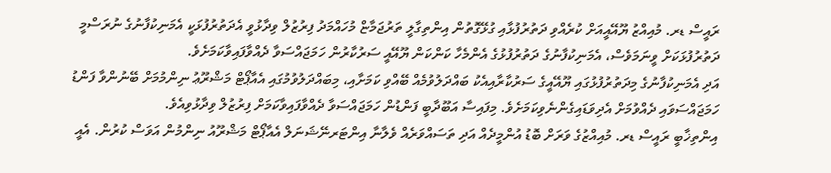ރައީސް ޑރ. މުއިއްޒު ޔޫއޭއީއަށް ކުރެއްވި ދަތުރުފުޅާއި ގުޅޭގޮތުން އިންތިގާލީ ތަރުޖަމާޏް މުހައްމަދު ފިރުޒުލް ވިދާޅުވީ އެދަތުރުފުޅަކީ އެމަނިކުފާނުގެ ނުރަސްމީ ދަތުރުފުޅަކަށް ވީނަމަވެސް، އެމަނިކުފާނުގެ ދަތުރުފުޅުގެ އެންމެހާ ކަންކަން ޔޫއޭއީ ސަރުކާރުން ހަމަޖައްސަވާ ދެއްވާފައިވާކަމަށެވެ.
އަދި އެމަނިކުފާނުގެ މިދަތުރުފުޅުގައި ޔޫއޭއީގެ ސަރުކާރާއިއެކު ބައްދަލުވުމެއް ބޭއްވި ކަމަށާއި، މިބައްދަލުވުމުގައި އެއާޕޯޓް މަޝްރޫޢު ނިންމުމަށް ބޭނުންވާ ފަންޑު ހަމަޖައްސަވައި ދެއްވުމަށް އެދިވަޑައިގެންނެވިކަމަށެވެ. މިފައިސާ އަބޫދާބީ ފަންޑުން ހަމަޖައްސަވާ ދެއްވާފައިވާކަމަށް ފިރުޒުލް ވިދާޅުވިއެވެ.
އިންތިޚާބީ ރައީސް ޑރ. މުއިއްޒުގެ ވަރަށް ބޮޑު އުންމީދެއް އަދި ތަސައްވަރެއް ވެލާނާ އިންޓަރނޭޝަނަލް އެއާޕޯޓް މަޝްރޫއު ނިންމުން އަވަސް ކުރުން. އެއީ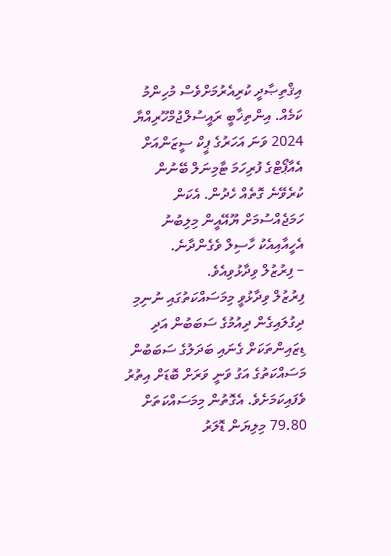އިޤްތިޞާދީ ކުރިއެރުމަށްވެސް މުހިންމު ކަމެއް. އިންތިޚާބީ ރައީސުލްޖުމްހޫރިއްޔާ 2024 ވަނަ އަހަރުގެ ޕީކް ސީޒަންއަށް އެއާޕޯޓްގެ ފުރިހަމަ ޓާމިނަލް ބޭނުން ކުރެވޭނެ ގޮތެއް ހެދުން. އެކަން ހަމަޖެއްސުމަށް ޔޫއޭއީން މިލިބުނު އެހީއާއިއެކު ހާސިލް ވެގެންދާނެ.
– ފިރުޒުލް ވިދާޅުވިއެވެ.
ފިރުޒުލް ވިދާޅުވީ މިމަސައްކަތުގައި ނުނިމި ދިގުލައިގެން ދިއުމުގެ ސަބަބުން އަދި ޑިޒައިންތަކަށް ގެނައި ބަދަލުގެ ސަބަބުން މަސައްކަތުގެ އަގު ވަނީ ވަރަށް ބޮޑަށް އިތުރު ވެފައިކަމަށެވެ. އެގޮތުން މިމަސައްކަތަށް 79.80 މިލިޔަން ޑޮލަރު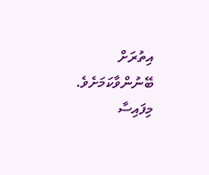އިތުރަށް ބޭނުންވާކަމަށެވެ. މިފައިސާ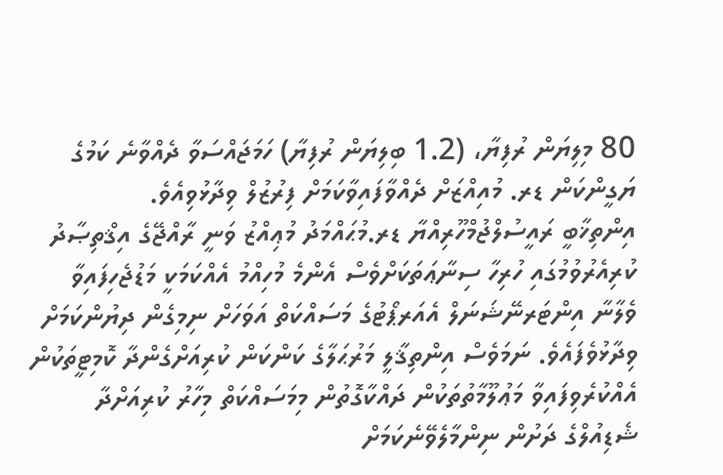80 މިލިޔަން ރުފިޔާ، (1.2 ބިލިޔަން ރުފިޔާ) ހަމަޖައްސަވާ ދެއްވާނެ ކަމުގެ ޔަގީންކަން ޑރ. މުއިއްޒަށް ދެއްވާފައިވާކަމަށް ފިރުޒުލް ވިދާޅުވިއެވެ.
އިންތިޚާބީ ރައީސުލްޖުމްހޫރިއްޔާ ޑރ.މުޙައްމަދު މުޢިއްޒު ވަނީ ރާއްޖޭގެ އިޤްތިޞާދު ކުރިއެރުވުމުގައި ހުރިހާ ސިނާޢަތަކަށްވެސް އެންމެ މުހިއްމު އެއްކަމަކީ މަޑުޖެހިފައިވާ ވެލާނާ އިންޓަރނޭޝަނަލް އެއަރޕޯޓުގެ މަސައްކަތް އަވަހަށް ނިމިގެން ދިޔުންކަމަށް ވިދާޅުވެފައެވެ. ނަމަވެސް އިންތިޤާލީ މަރުޙަލާގެ ކަންކަން ކުރިއަށްގެންދާ ކޮމިޓީތަކުން އެއްކުރެވިފައިވާ މަޢުލޫމާތުތަކުން ދައްކާގޮތުން މިމަސައްކަތް މިހާރު ކުރިއަށްދާ ޝެޑިއުލްގެ ދަށުން ނިންމާލެވޭނެކަމަށް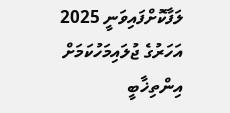ލަފާކޮށްފައިވަނީ 2025 އަހަރުގެ ޖުލައިމަހުކަމަށް އިންތިޚާބީ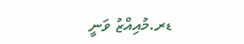ޑރ.މުއިއްޒު ވަނީ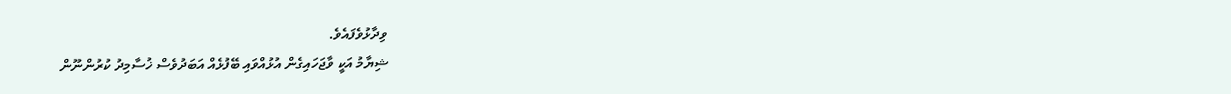ވިދާޅުވެފައެވެ.
ޝިޔާމު އަކީ ވާޖަހައިގެން އުޅުއްވައި ބޭފުޅެއް އަބަދުވެސް ޚުސާމިދު ކުރުންނޫން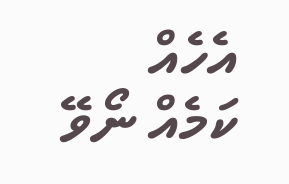އެހެއް ކަމެއް ނޯވޭ